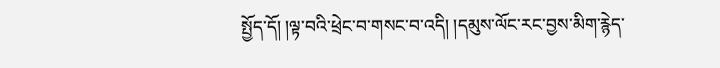སྤྱོད་དོ། །ལྟ་བའི་ཕྲེང་བ་གསང་བ་འདི། །དམུས་ལོང་རང་བྱས་མིག་རྙེད་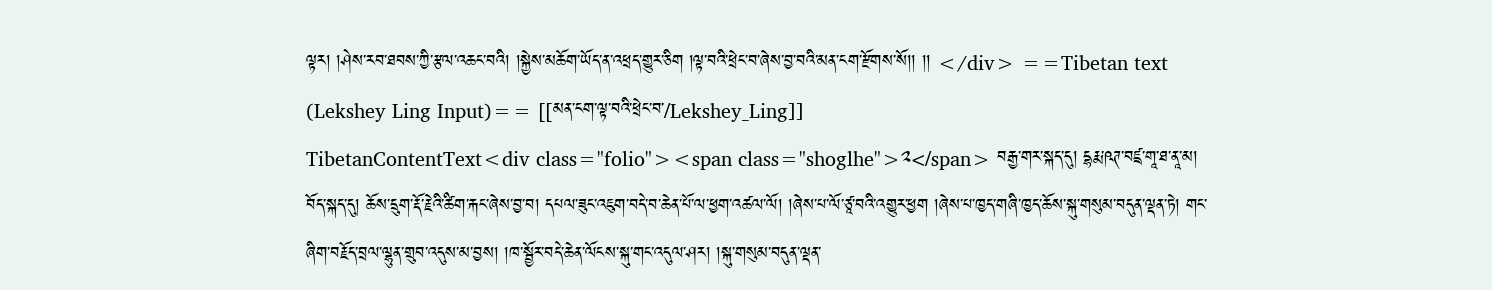ལྟར། །ཤེས་རབ་ཐབས་ཀྱི་རྩལ་འཆང་བའི། །སྐྱེས་མཆོག་ཡོད་ན་འཕྲད་གྱུར་ཅིག །ལྟ་བའི་ཕྲེང་བ་ཞེས་བྱ་བའི་མན་ངག་རྫོགས་སོ།། །། </div> ==Tibetan text (Lekshey Ling Input)== [[མན་ངག་ལྟ་བའི་ཕྲེང་བ་/Lekshey_Ling]]
TibetanContentText<div class="folio"><span class="shoglhe">༢</span> བརྒྱ་གར་སྐད་དུ། དྷརྨ་ཥཊ་བཛྲ་གཱ་ཐ་ནཱ་མ། བོད་སྐད་དུ། ཆོས་དྲུག་རྡོ་རྗེའི་ཚིག་རྐང་ཞེས་བྱ་བ། དཔལ་ཟུང་འཇུག་བདེ་བ་ཆེན་པོ་ལ་ཕྱག་འཚལ་ལོ། །ཞེས་པ་ལོ་ཙཱ་བའི་འགྱུར་ཕྱག །ཞེས་པ་ཁྱད་གཞི་ཁྱད་ཆོས་སྐུ་གསུམ་བདུན་ལྡན་ཏེ། གང་ཞིག་བརྗོད་བྲལ་ལྷུན་གྲུབ་འདུས་མ་བྱས། །ཁ་སྦྱོར་བདེ་ཆེན་ལོངས་སྐུ་གང་འདུལ་ཤར། །སྐུ་གསུམ་བདུན་ལྡན་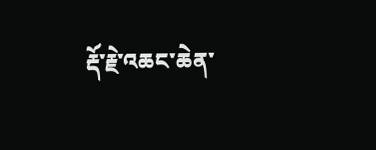རྡོ་རྗེ་འཆང་ཆེན་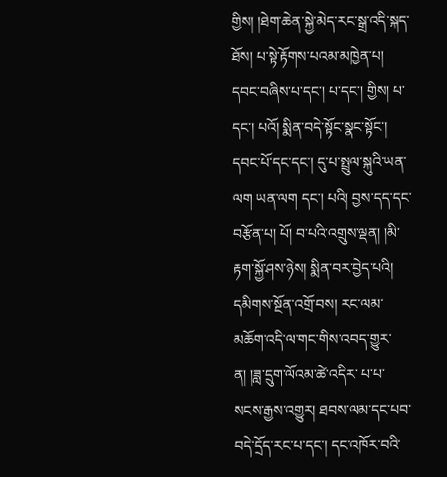གྱིས། །ཐེག་ཆེན་སྐྱེ་མེད་རང་སྒྲ་འདི་སྐད་ཐོས། པ་སྟེ་རྟོགས་པའམ་མཁྱེན་པ། དབང་བཞིས་པ་དང་། པ་དང་། གྱིས། པ་དང་། པའོ། སྨིན་བདེ་སྟོང་སྣང་སྟོང་། དབང་པོ་དང་དང་། དུ་པ་སྤྲུལ་སྐུའི་ཡན་ལག ཡན་ལག དང་། པའི། བྱས་དད་དང་བརྩོན་པ། པོ། བ་པའི་འགྲུས་ལྡན། །མི་རྟག་སྐྱོ་ཤས་ཉེས། སྨིན་བར་བྱེད་པའི། དམིགས་སྔོན་འགྲོ་བས། རང་ལམ་མཆོག་འདི་ལ་གང་གིས་འབད་གྱུར་ན། །ཟླ་དྲུག་ལོའམ་ཚེ་འདིར་ པ་པ་སངས་རྒྱས་འགྱུར། ཐབས་ལམ་དང་པབ་བདེ་དྲོད་རང་པ་དང་། དང་འཁོར་བའི་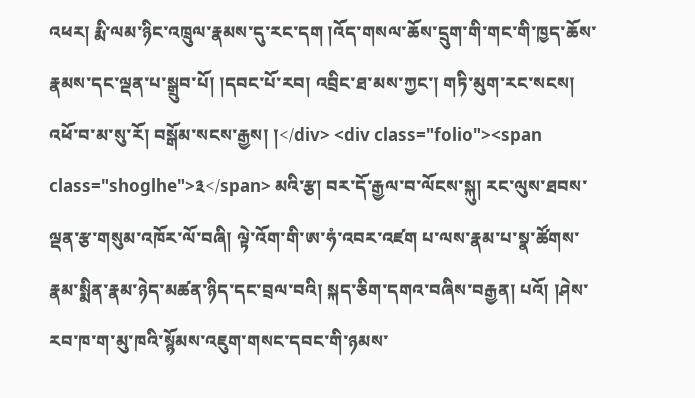འཕར། རྨི་ལམ་ཉིང་འཁྲུལ་རྣམས་དུ་རང་དག །འོད་གསལ་ཆོས་དྲུག་གི་གང་གི་ཁྱད་ཆོས་རྣམས་དང་ལྡན་པ་སྒྲུབ་པོ། །དབང་པོ་རབ། འབྲིང་ཐ་མས་ཀྱང་། གཏི་མུག་རང་སངས། འཕོ་བ་མ་སུ་རོ། བསྒོམ་སངས་རྒྱས། །</div> <div class="folio"><span class="shoglhe">༣</span> མའི་རྩ། བར་དོ་རྒྱལ་བ་ལོངས་སྐུ། རང་ལུས་ཐབས་ལྡན་རྩ་གསུམ་འཁོར་ལོ་བཞི། ལྟེ་འོག་གི་ཨ་ཧཾ་འབར་འཛག པ་ལས་རྣམ་པ་སྣ་ཚོགས་རྣམ་སྨིན་རྣམ་ཉེད་མཚན་ཉིད་དང་བྲལ་བའི། སྐད་ཅིག་དགའ་བཞིས་བརྒྱན། པའོ། །ཤེས་རབ་ཁ་ག་མུ་ཁའི་སྙོམས་འཇུག་གསང་དབང་གི་ཉམས་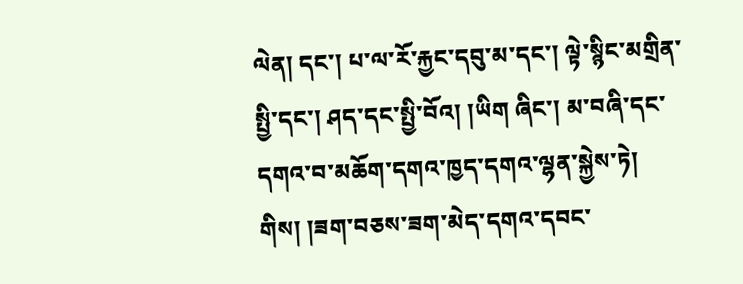ལེན། དང་། པ་ལ་རོ་རྐྱང་དབུ་མ་དང་། ལྟེ་སྙིང་མགྲིན་སྤྱི་དང་། ཤད་དང་སྤྱི་བོའ། །ཡིག ཞིང་། མ་བཞི་དང་དགའ་བ་མཆོག་དགའ་ཁྱད་དགའ་ལྷན་སྐྱེས་ཏེ། གིས། །ཟག་བཅས་ཟག་མེད་དགའ་དབང་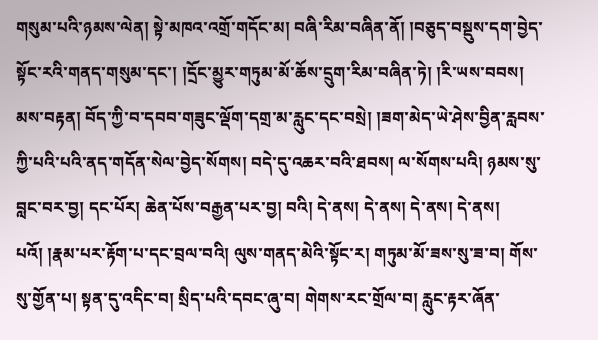གསུམ་པའི་ཉམས་ལེན། སྟེ་མཁའ་འགྲོ་གདོང་མ། བཞི་རིམ་བཞིན་ནོ། །བཅུད་བསྡུས་དག་བྱེད་སྟོང་རའི་གནད་གསུམ་དང་། །དྲོང་མྱུར་གཏུམ་མོ་ཆོས་དྲུག་རིམ་བཞིན་ཏེ། །རི་ཡས་བབས། མས་བརྟན། བོད་ཀྱི་བ་དབབ་གཟུང་ལྡོག་དགྲ་མ་རླུང་དང་བསྲེ། །ཟག་མེད་ཡེ་ཤེས་བྱིན་རླབས་ཀྱི་པའི་པའི་ནད་གདོན་སེལ་བྱེད་སོགས། བདེ་དུ་འཆར་བའི་ཐབས། ལ་སོགས་པའི། ཉམས་སུ་བླང་བར་བྱ། དང་པོར། ཆེན་པོས་བརྒྱན་པར་བྱ། བའི། དེ་ནས། དེ་ནས། དེ་ནས། དེ་ནས། པའོ། །རྣམ་པར་རྟོག་པ་དང་བྲལ་བའི། ལུས་གནད་མེའི་སྟོང་ར། གཏུམ་མོ་ཟས་སུ་ཟ་བ། གོས་སུ་གྱོན་པ། སྟན་དུ་འདིང་བ། སྲིད་པའི་དབང་ཞུ་བ། གེགས་རང་གྲོལ་བ། རླུང་རྟར་ཞོན་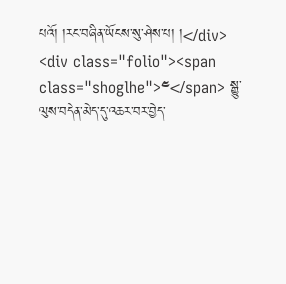པའོ། །རང་བཞིན་ཡོངས་སུ་ཤེས་པ། །</div> <div class="folio"><span class="shoglhe">༤</span> སྒྱུ་ལུས་བདེན་མེད་དུ་འཆར་བར་བྱེད་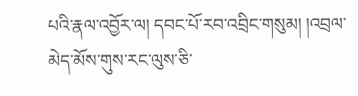པའི་རྣལ་འབྱོར་ལ། དབང་པོ་རབ་འབྲིང་གསུམ། །འབྲལ་མེད་མོས་གུས་རང་ལུས་ཅི་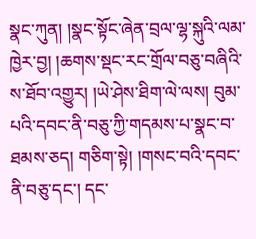སྣང་ཀུན། །སྣང་སྟོང་ཞེན་བྲལ་ལྷ་སྐུའི་ལམ་ཁྱེར་བྱ། །ཆགས་སྡང་རང་གྲོལ་བཅུ་བཞིའི་ས་ཐོབ་འགྱུར། །ཡེ་ཤེས་ཐིག་ལེ་ལས། བུམ་པའི་དབང་ནི་བཅུ་ཀྱི་གདམས་པ་སྣང་བ་ཐམས་ཅད། གཅིག་སྟེ། །གསང་བའི་དབང་ནི་བཅུ་དང་། དང་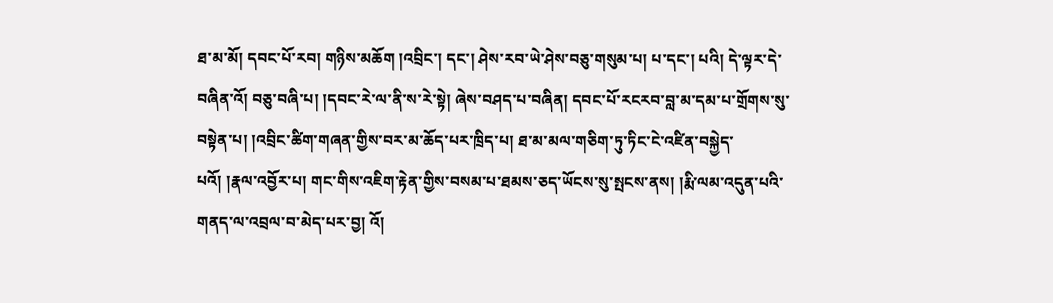ཐ་མ་མོ། དབང་པོ་རབ། གཉིས་མཆོག །འབྲིང་། དང་། ཤེས་རབ་ཡེ་ཤེས་བཅུ་གསུམ་པ། པ་དང་། པའི། དེ་ལྟར་དེ་བཞིན་འོ། བཅུ་བཞི་པ། །དབང་རེ་ལ་ནི་ས་རེ་སྟེ། ཞེས་བཤད་པ་བཞིན། དབང་པོ་རངརབ་བླ་མ་དམ་པ་གྲོགས་སུ་བསྟེན་པ། །འབྲིང་ཚིག་གཞན་གྱིས་བར་མ་ཆོད་པར་ཁྲིད་པ། ཐ་མ་མལ་གཅིག་ཏུ་ཏིང་ངེ་འཛིན་བསྐྱེད་པའོ། །རྣལ་འབྱོར་པ། གང་གིས་འཇིག་རྟེན་གྱིས་བསམ་པ་ཐམས་ཅད་ཡོངས་སུ་སྤངས་ནས། །རྨི་ལམ་འདུན་པའི་གནད་ལ་འབྲལ་བ་མེད་པར་བྱ། འོ།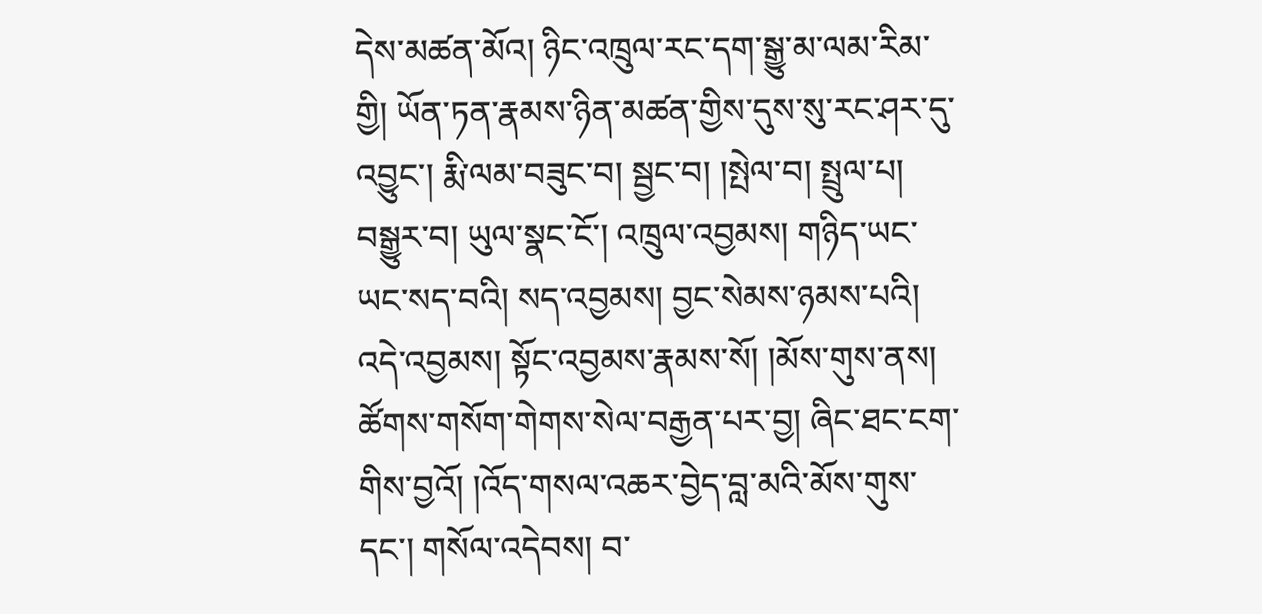དེས་མཚན་མོའ། ཉིང་འཁྲུལ་རང་དག་སྒྱུ་མ་ལམ་རིམ་གྱི། ཡོན་ཏན་རྣམས་ཉིན་མཚན་གྱིས་དུས་སུ་རང་ཤར་དུ་འབྱུང་། རྨི་ལམ་བཟུང་བ། སྦྱང་བ། །སྤེལ་བ། སྤྲུལ་པ། བསྒྱུར་བ། ཡུལ་སྣང་ངོ་། འཁྲུལ་འབྱམས། གཉིད་ཡང་ཡང་སད་བའི། སད་འབྱམས། བྱང་སེམས་ཉམས་པའི། འདེ་འབྱམས། སྟོང་འབྱམས་རྣམས་སོ། །མོས་གུས་ནས། ཚོགས་གསོག་གེགས་སེལ་བརྒྱན་པར་བྱ། ཞིང་ཐང་ངག་གིས་བྱའོ། །འོད་གསལ་འཆར་བྱེད་བླ་མའི་མོས་གུས་དང་། གསོལ་འདེབས། བ་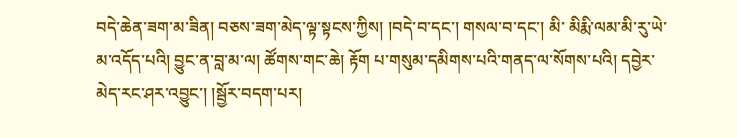བདེ་ཆེན་ཟག་མ་ཟིན། བཅས་ཟག་མེད་ལྟ་སྟངས་ཀྱིས། །བདེ་བ་དང་། གསལ་བ་དང་། མི་ མིརྨི་ལམ་མི་རུ་ཡེ་མ་འདོད་པའི། བྱུང་ན་བླ་མ་ལ། ཚོགས་གང་ཆེ། རྟོག པ་གསུམ་དམིགས་པའི་གནད་ལ་སོགས་པའི། དབྱེར་མེད་རང་ཤར་འབྱུང་། །སྦྱོར་བདག་པར།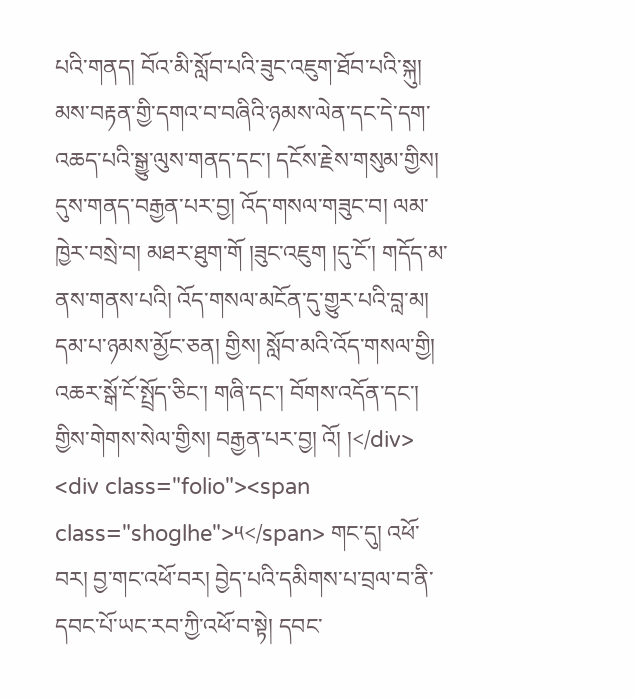པའི་གནད། བོའ་མི་སློབ་པའི་ཟུང་འཇུག་ཐོབ་པའི་སྐུ། མས་བརྟན་གྱི་དགའ་བ་བཞིའི་ཉམས་ལེན་དང་དེ་དག་འཆད་པའི་སྒྱུ་ལུས་གནད་དང་། དངོས་རྗེས་གསུམ་གྱིས། དུས་གནད་བརྒྱན་པར་བྱ། འོད་གསལ་གཟུང་བ། ལམ་ཁྱེར་བསྲེ་བ། མཐར་ཐུག་གོ །ཟུང་འཇུག །དུ་ངོ་། གདོད་མ་ནས་གནས་པའི། འོད་གསལ་མངོན་དུ་གྱུར་པའི་བླ་མ། དམ་པ་ཉམས་མྱོང་ཅན། གྱིས། སློབ་མའི་འོད་གསལ་གྱི། འཆར་སྒོ་ངོ་སྤྲོད་ཅིང་། གཞི་དང་། བོགས་འདོན་དང་། གྱིས་གེགས་སེལ་གྱིས། བརྒྱན་པར་བྱ། འོ། །</div> <div class="folio"><span class="shoglhe">༥</span> གང་དུ། འཕོ་བར། བྱ་གང་འཕོ་བར། བྱེད་པའི་དམིགས་པ་བྲལ་བ་ནི་དབང་པོ་ཡང་རབ་ཀྱི་འཕོ་བ་སྟེ། དབང་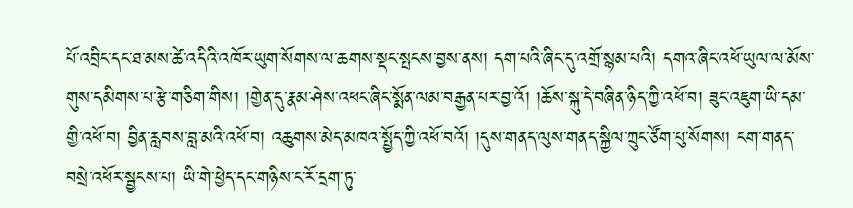པོ་འབྲིང་དང་ཐ་མས་ཚེ་འདིའི་འཁོར་ཡུག་སོགས་ལ་ཆགས་སྡང་སྤངས་བྱས་ནས། དག་པའི་ཞིང་དུ་འགྲོ་སྙམ་པའི། དགའ་ཞིང་འཕོ་ཡུལ་ལ་མོས་གུས་དམིགས་པ་རྩེ་གཅིག་གིས། །གྱེན་དུ་རྣམ་ཤེས་འཕང་ཞིང་སྨོན་ལམ་བརྒྱན་པར་བྱ་འོ། །ཆོས་སྐུ་དེ་བཞིན་ཉིད་ཀྱི་འཕོ་བ། ཟུང་འཇུག་ཡི་དམ་གྱི་འཕོ་བ། བྱིན་རླབས་བླ་མའི་འཕོ་བ། འཆུགས་མེད་མཁའ་སྤྱོད་ཀྱི་འཕོ་བའོ། །དུས་གནད་ལུས་གནད་སྐྱིལ་ཀྲུང་ཙོག་པུ་སོགས། ངག་གནད་བསྲེ་འཕོར་སྦྱངས་པ། ཡི་གེ་ཕྱེད་དང་གཉིས་ང་རོ་དྲག་ཏུ་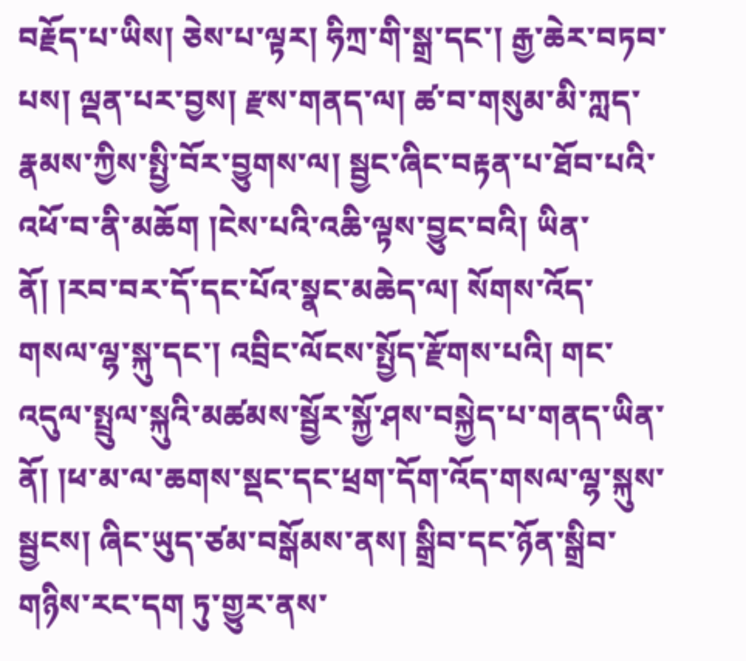བརྗོད་པ་ཡིས། ཅེས་པ་ལྟར། ཧིཀྲ་གི་སྒྲ་དང་། རྒྱ་ཆེར་བཏབ་པས། ལྡན་པར་བྱས། རྫས་གནད་ལ། ཚ་བ་གསུམ་མི་ཀླད་རྣམས་ཀྱིས་སྤྱི་བོར་བྱུགས་ལ། སྦྱང་ཞིང་བརྟན་པ་ཐོབ་པའི་འཕོ་བ་ནི་མཆོག །ངེས་པའི་འཆི་ལྟས་བྱུང་བའི། ཡིན་ནོ། །རབ་བར་དོ་དང་པོའ་སྣང་མཆེད་ལ། སོགས་འོད་གསལ་ལྷ་སྐུ་དང་། འབྲིང་ལོངས་སྤྱོད་རྫོགས་པའི། གང་འདུལ་སྤྲུལ་སྐུའི་མཚམས་སྦྱོར་སྐྱོ་ཤས་བསྐྱེད་པ་གནད་ཡིན་ནོ། །ཕ་མ་ལ་ཆགས་སྡང་དང་ཕྲག་དོག་འོད་གསལ་ལྷ་སྐུས་སྦྱངས། ཞིང་ཡུད་ཙམ་བསྒོམས་ནས། སྒྲིབ་དང་ཉོན་སྒྲིབ་གཉིས་རང་དག ཏུ་གྱུར་ནས་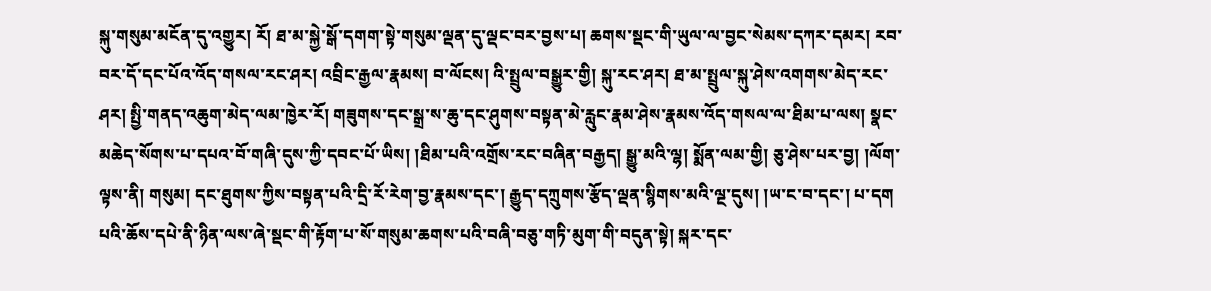སྐུ་གསུམ་མངོན་དུ་འགྱུར། རོ། ཐ་མ་སྐྱེ་སྒོ་དགག་སྟེ་གསུམ་ལྡན་དུ་ལྡང་བར་བྱས་པ། ཆགས་སྡང་གི་ཡུལ་ལ་བྱང་སེམས་དཀར་དམར། རབ་བར་དོ་དང་པོའ་འོད་གསལ་རང་ཤར། འབྲིང་རྒྱལ་རྣམས། བ་ལོངས། འི་སྤྲུལ་བསྒྱུར་གྱི། སྐུ་རང་ཤར། ཐ་མ་སྤྲུལ་སྐུ་ཤེས་འགགས་མེད་རང་ཤར། སྤྱི་གནད་འཆུག་མེད་ལམ་ཁྱེར་རོ། གཟུགས་དང་སྒྲ་ས་ཆུ་དང་ཤུགས་བསྟན་མེ་རླུང་རྣམ་ཤེས་རྣམས་འོད་གསལ་ལ་ཐིམ་པ་ལས། སྣང་མཆེད་སོགས་པ་དཔའ་བོ་གཞི་དུས་ཀྱི་དབང་པོ་ཡིས། །ཐིམ་པའི་འགྲོས་རང་བཞིན་བརྒྱད། སྒྱུ་མའི་ལྷ། སྨོན་ལམ་གྱི། ཅུ་ཤེས་པར་བྱ། །ལོག་ལྟས་ནི། གསུམ། དང་ཐུགས་ཀྱིས་བསྟན་པའི་དྲི་རོ་རེག་བྱ་རྣམས་དང་། རྒྱུད་དཀྲུགས་རྩོད་ལྡན་སྙིགས་མའི་ལྔ་དུས། །ཡ་ང་བ་དང་། པ་དག པའི་ཆོས་དཔེ་ནི་ཉིན་ལས་ཞེ་སྡང་གི་རྟོག་པ་སོ་གསུམ་ཆགས་པའི་བཞི་བཅུ་གཏི་མུག་གི་བདུན་སྟེ། སྐར་དང་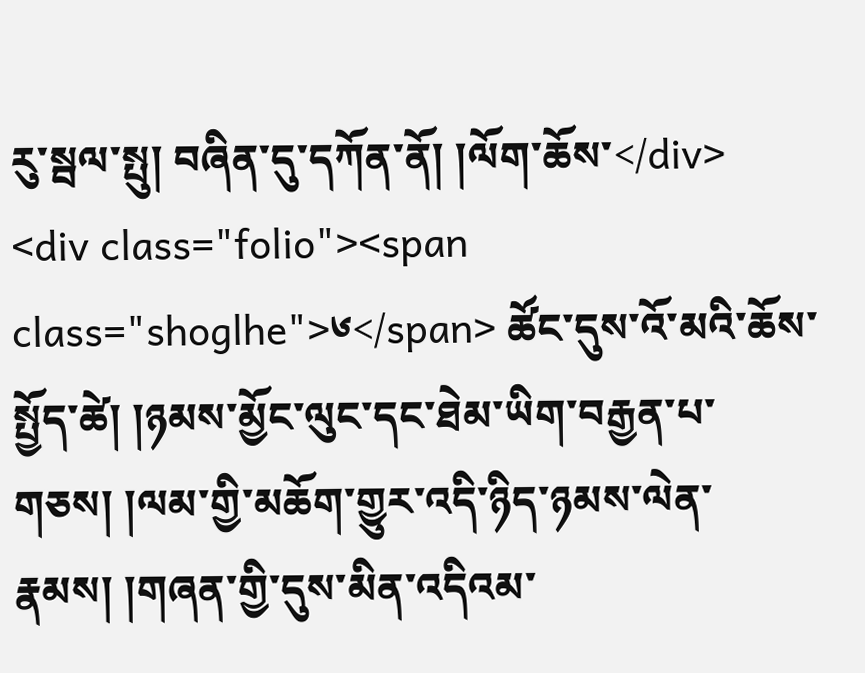རུ་སྦལ་སྤུ། བཞིན་དུ་དཀོན་ནོ། །ལོག་ཆོས་</div> <div class="folio"><span class="shoglhe">༦</span> ཚོང་དུས་འོ་མའི་ཆོས་སྤྱོད་ཚེ། །ཉམས་མྱོང་ལུང་དང་ཐེམ་ཡིག་བརྒྱན་པ་གཅས། །ལམ་གྱི་མཆོག་གྱུར་འདི་ཉིད་ཉམས་ལེན་རྣམས། །གཞན་གྱི་དུས་མིན་འདིའམ་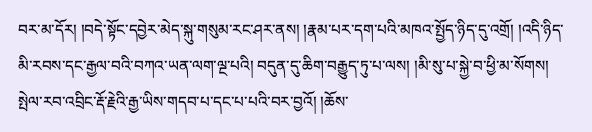བར་མ་དོར། །བདེ་སྟོང་དབྱེར་མེད་སྐུ་གསུམ་རང་ཤར་ནས། །རྣམ་པར་དག་པའི་མཁའ་སྤྱོད་ཉིད་དུ་འགྲོ། །འདི་ཉིད་མི་རབས་དང་རྒྱལ་བའི་བཀའ་ཡན་ལག་ལྔ་པའི། བདུན་དུ་ཆིག་བརྒྱུད་ཏུ་པ་ལས། །མི་སུ་པ་སྐྱེ་བ་ཕྱི་མ་སོགས། སྤེལ་རབ་འབྲིང་རྡོ་རྗེའི་རྒྱ་ཡིས་གདབ་པ་དང་པ་པའི་བར་བྱའོ། །ཆོས་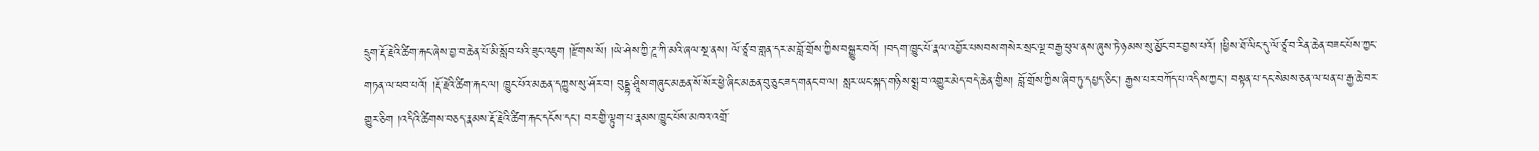དྲུག་རྡོ་རྗེའི་ཚིག་རྐང་ཞེས་བྱ་བ་ཆེན་པོ་མི་སློབ་པའི་ཟུང་འཇུག །རྫོགས་སོ། །ཡེ་ཤེས་ཀྱི་ཌཱ་ཀི་མའི་ཞལ་སྔ་ནས། ལོ་ཙཱ་བ་གླན་དར་མ་བློ་གྲོས་ཀྱིས་བསྒྱུར་བའོ། །བདག་ཁྱུང་པོ་རྣལ་འབྱོར་པསབས་གསེར་སྲང་ལྔ་བརྒྱ་ཕུལ་ནས་ཞུས་ཏེ་ཉམས་སུ་མྱོང་བར་བྱས་པའོ། །ཕྱིས་ཐོ་ལིང་དུ་ལོ་ཙཱ་བ་རིན་ཆེན་བཟང་པོས་ཀྱང་གཏན་ལ་ཕབ་པའོ། །རྡོ་རྗེའི་ཚིག་རྐང་ལ། ཁྱུང་པོའ་མཆན་དཀྱུས་སུ་ཤོར་བ། བུདྡྷ་ཤྲཱིས་གཞུང་མཆན་སོ་སོར་ཕྱེ་ཞིང་མཆན་བུ་ཅུང་ཟད་གནང་བ་ལ། སླར་ཡང་སྐད་གཉིས་སྨྲ་བ་འགྱུར་མེད་བདེ་ཆེན་གྱིས། བློ་གྲོས་ཀྱིས་ཞིབ་ཏུ་དཔྱད་ཅིང་། རྒྱས་པར་བཀོད་པ་འདིས་ཀྱང་། བསྟན་པ་དང་སེམས་ཅན་ལ་ཕན་པ་རྒྱ་ཆེ་བར་གྱུར་ཅིག །འདིའི་ཚིགས་བཅད་རྣམས་རྡོ་རྗེའི་ཚིག་རྐང་དངོས་དང་། བར་གྱི་ལྟུག་པ་རྣམས་ཁྱུང་པོས་མཁའ་འགྲོ་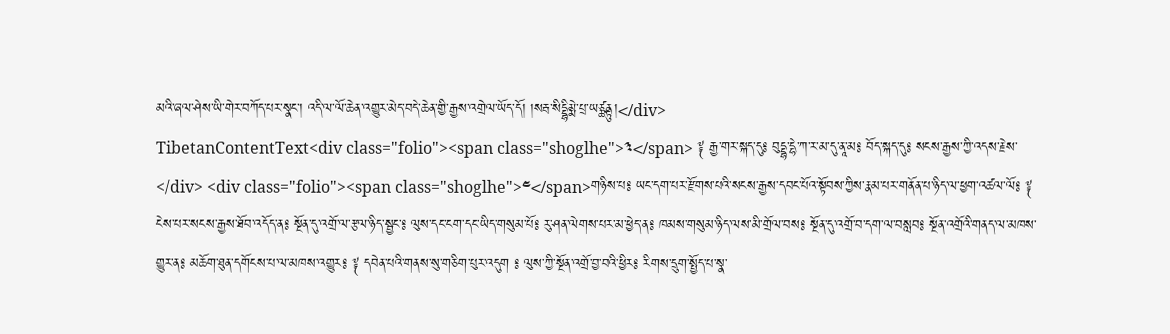མའི་ཞལ་ཤེས་ཡི་གེར་བཀོད་པར་སྣང་། འདི་ལ་ལོ་ཆེན་འགྱུར་མེད་བདེ་ཆེན་གྱི་རྒྱས་འགྲེལ་ཡོད་དོ། །སརྦ་སིདྡྷིམྨེ་པྲ་ཡཙྪནྟུ།</div>
TibetanContentText<div class="folio"><span class="shoglhe">༣</span> ༈ རྒྱ་གར་སྐད་དུ༔ བུདྡྷ་དྷེ་ཀ་ར་མ་དུ་ནཱ་མ༔ བོད་སྐད་དུ༔ སངས་རྒྱས་ཀྱི་འདས་རྗེས་ </div> <div class="folio"><span class="shoglhe">༤</span>གཉིས་པ༔ ཡང་དག་པར་རྫོགས་པའི་སངས་རྒྱས་དབང་པོའ་སྟོབས་ཀྱིས་རྣམ་པར་གནོན་པ་ཉིད་ལ་ཕྱག་འཚལ་ལོ༔ ༈ ངེས་པར་སངས་རྒྱས་ཐོབ་འདོད་ན༔ སྔོན་དུ་འགྲོ་ལ་རྩལ་ཉིད་སྦྱང་༔ ལུས་དང་ངག་དང་ཡིད་གསུམ་པོ༔ རུ་ཤན་ལེགས་པར་མ་ཕྱེད་ན༔ ཁམས་གསུམ་ཉིད་ལས་མི་གྲོལ་བས༔ སྔོན་དུ་འགྲོ་བ་དག་ལ་བསླབ༔ སྔོན་འགྲོའི་གནད་ལ་མཁས་གྱུར་ན༔ མཆོག་ཐུན་དགོངས་པ་ལ་མཁས་འགྱུར༔ ༈ དབེན་པའི་གནས་སུ་གཅིག་པུར་འདུག ༔ ལུས་ཀྱི་སྔོན་འགྲོ་བྱ་བའི་ཕྱིར༔ རིགས་དྲུག་སྤྱོད་པ་སྣ་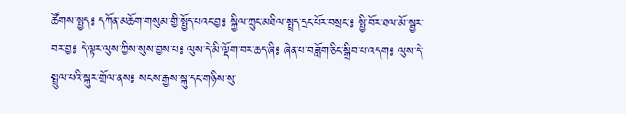ཚོགས་སྤྱད༔ དཀོན་མཆོག་གསུམ་གྱི་སྤྱོད་པའང་བྱ༔ སྐྱིལ་ཀྲུང་མཐིལ་སྤྲད་དྲང་པོར་བསྲང་༔ སྤྱི་བོར་ཐལ་མོ་སྦྱར་བར་བྱ༔ དེ་ལྟར་ལུས་ཀྱིས་སུས་བྱས་པ༔ ལུས་དེ་མི་ལྡོག་བར་ཆད་ཞི༔ ཞེན་པ་བཟློག་ཅིང་སྒྲིབ་པ་འདག༔ ལུས་དེ་སྤྲུལ་པའི་སྐུར་གྲོལ་ནས༔ སངས་རྒྱས་སྐུ་དང་གཉིས་སུ་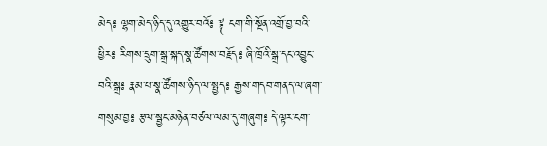མེད༔ ལྷག་མེད་ཉིད་དུ་འགྱུར་བའོ༔ ༈ ངག་གི་སྔོན་འགྲོ་བྱ་བའི་ཕྱིར༔ རིགས་དྲུག་སྒྲ་སྐད་སྣ་ཚོགས་བརྗོད༔ ཞི་ཁྲོའི་སྒྲ་དང་འབྱུང་བའི་སྒྲ༔ རྣམ་པ་སྣ་ཚོགས་ཉིད་ལ་སྤྱད༔ རྒྱས་གདབ་གནད་ལ་ཞག་གསུམ་བྱ༔ རྩལ་སྦྱང་མཉེན་བཙལ་ལམ་དུ་གཞུག༔ དེ་ལྟར་ངག་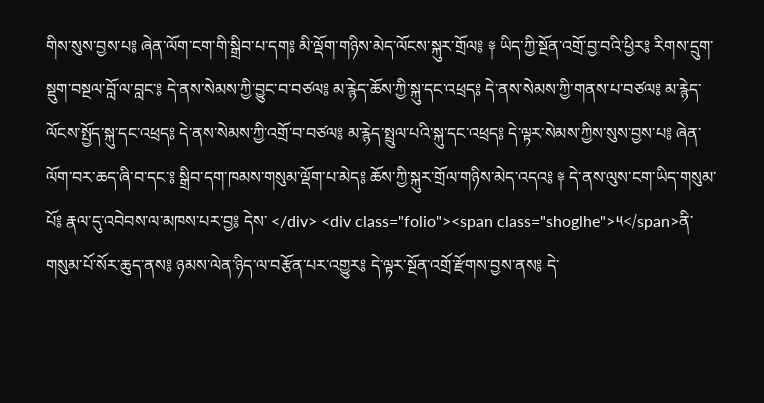གིས་སུས་བྱས་པ༔ ཞེན་ལོག་ངག་གི་སྒྲིབ་པ་དག༔ མི་ལྡོག་གཉིས་མེད་ལོངས་སྐུར་གྲོལ༔ ༈ ཡིད་ཀྱི་སྔོན་འགྲོ་བྱ་བའི་ཕྱིར༔ རིགས་དྲུག་སྡུག་བསྔལ་བློ་ལ་བླང་༔ དེ་ནས་སེམས་ཀྱི་བྱུང་བ་བཙལ༔ མ་རྙེད་ཆོས་ཀྱི་སྐུ་དང་འཕྲད༔ དེ་ནས་སེམས་ཀྱི་གནས་པ་བཙལ༔ མ་རྙེད་ལོངས་སྤྱོད་སྐུ་དང་འཕྲད༔ དེ་ནས་སེམས་ཀྱི་འགྲོ་བ་བཙལ༔ མ་རྙེད་སྤྲུལ་པའི་སྐུ་དང་འཕྲད༔ དེ་ལྟར་སེམས་ཀྱིས་སུས་བྱས་པ༔ ཞེན་ལོག་བར་ཆད་ཞི་བ་དང་༔ སྒྲིབ་དག་ཁམས་གསུམ་ལྡོག་པ་མེད༔ ཆོས་ཀྱི་སྐུར་གྲོལ་གཉིས་མེད་འདའ༔ ༈ དེ་ནས་ལུས་ངག་ཡིད་གསུམ་པོ༔ རྣལ་དུ་འབེབས་ལ་མཁས་པར་བྱ༔ དེས་ </div> <div class="folio"><span class="shoglhe">༥</span>ནི་གསུམ་པོ་སོར་ཆུད་ནས༔ ཉམས་ལེན་ཉིད་ལ་བརྩོན་པར་འགྱུར༔ དེ་ལྟར་སྔོན་འགྲོ་རྫོགས་བྱས་ནས༔ དེ་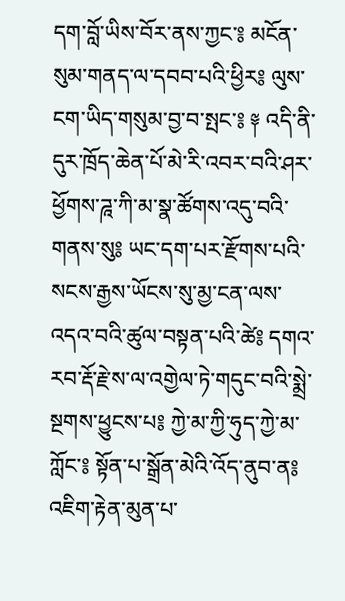དག་བློ་ཡིས་བོར་ནས་ཀྱང་༔ མངོན་སུམ་གནད་ལ་དབབ་པའི་ཕྱིར༔ ལུས་ངག་ཡིད་གསུམ་བྱ་བ་སྤང་༔ ༈ འདི་ནི་དུར་ཁྲོད་ཆེན་པོ་མེ་རི་འབར་བའི་ཤར་ཕྱོགས་ཌཱ་ཀི་མ་སྣ་ཚོགས་འདུ་བའི་གནས་སུ༔ ཡང་དག་པར་རྫོགས་པའི་སངས་རྒྱས་ཡོངས་སུ་མྱ་ངན་ལས་འདའ་བའི་ཚུལ་བསྟན་པའི་ཚེ༔ དགའ་རབ་རྡོ་རྗེ་ས་ལ་འགྱེལ་ཏེ་གདུང་བའི་སྨྲེ་སྔགས་ཕྱུངས་པ༔ ཀྱེ་མ་ཀྱི་ཧུད་ཀྱེ་མ་ཀློང་༔ སྟོན་པ་སྒྲོན་མེའི་འོད་ནུབ་ན༔ འཇིག་རྟེན་མུན་པ་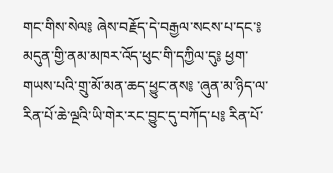གང་གིས་སེལ༔ ཞེས་བརྗོད་དེ་བརྒྱལ་སངས་པ་དང་༔ མདུན་གྱི་ནམ་མཁར་འོད་ཕུང་གི་དཀྱིལ་དུ༔ ཕྱག་གཡས་པའི་གྲུ་མོ་མན་ཆད་ཕྱུང་ནས༔ ་ཞུན་མ་ཉིད་ལ་རིན་པོ་ཆེ་ལྔའི་ཡི་གེར་རང་བྱུང་དུ་བཀོད་པ༔ རིན་པོ་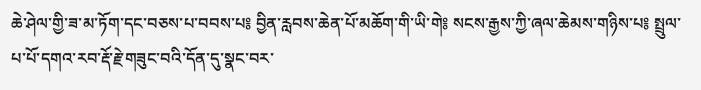ཆེ་ཤེལ་གྱི་ཟ་མ་ཏོག་དང་བཅས་པ་བབས་པ༔ བྱིན་རླབས་ཆེན་པོ་མཆོག་གི་ཡི་གེ༔ སངས་རྒྱས་ཀྱི་ཞལ་ཆེམས་གཉིས་པ༔ སྤྲུལ་པ་པོ་དགའ་རབ་རྡོ་རྗེ་གཟུང་བའི་དོན་དུ་སྣང་བར་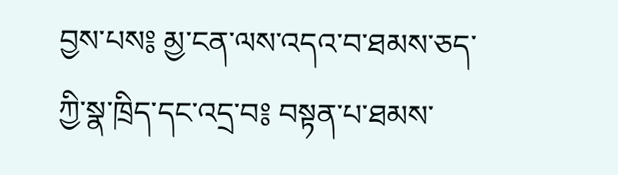བྱས་པས༔ མྱ་ངན་ལས་འདའ་བ་ཐམས་ཅད་ཀྱི་སྣ་ཁྲིད་དང་འདྲ་བ༔ བསྟན་པ་ཐམས་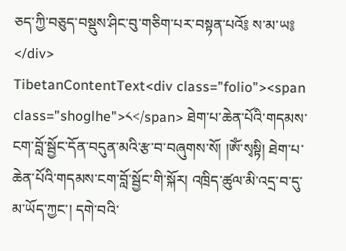ཅད་ཀྱི་བཅུད་བསྡུས་ཤིང་བུ་གཅིག་པར་བསྟན་པའོ༔ ས་མ་ཡ༔ </div>
TibetanContentText<div class="folio"><span class="shoglhe">༨</span> ཐེག་པ་ཆེན་པོའི་གདམས་ངག་བློ་སྦྱོང་དོན་བདུན་མའི་རྩ་བ་བཞུགས་སོ། །ཨོཾ་སྭསྟི། ཐེག་པ་ཆེན་པོའི་གདམས་ངག་བློ་སྦྱོང་གི་སྐོར། འཁྲིད་ཚུལ་མི་འདྲ་བ་དུ་མ་ཡོད་ཀྱང་། དགེ་བའི་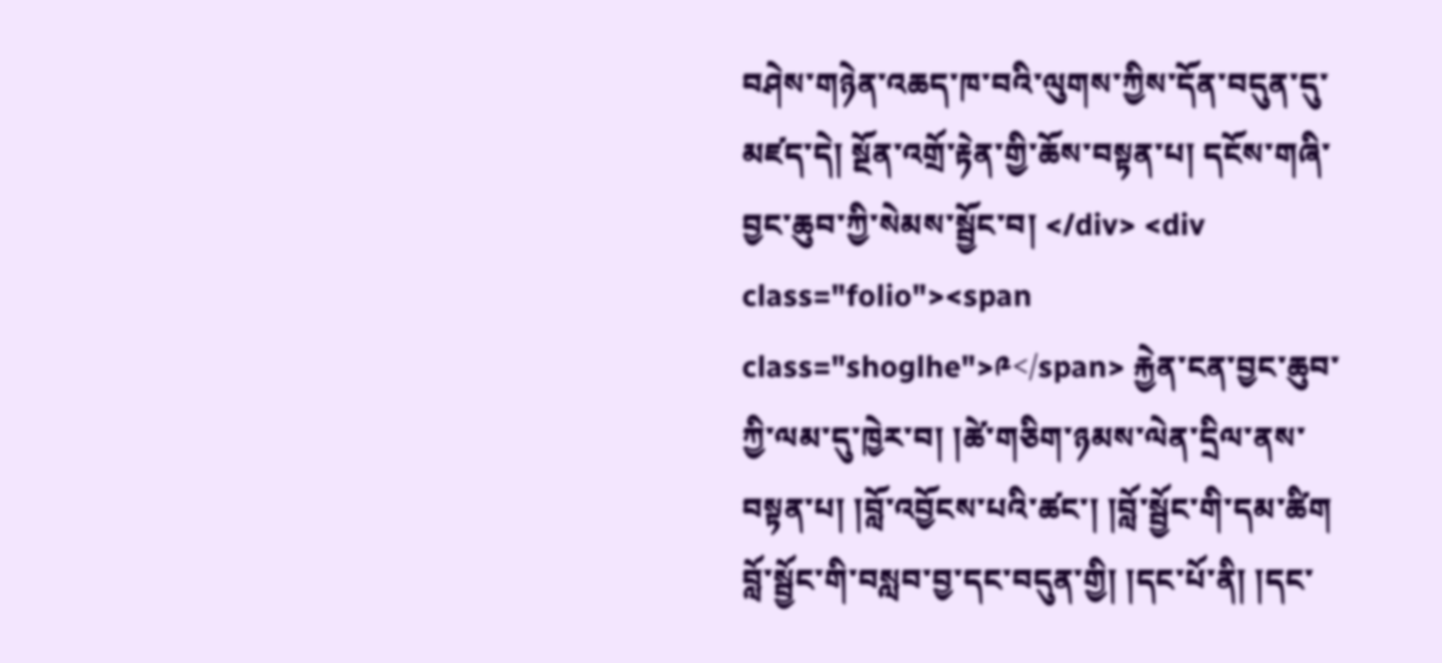བཤེས་གཉེན་འཆད་ཁ་བའི་ལུགས་ཀྱིས་དོན་བདུན་དུ་མཛད་དེ། སྔོན་འགྲོ་རྟེན་གྱི་ཆོས་བསྟན་པ། དངོས་གཞི་བྱང་ཆུབ་ཀྱི་སེམས་སྦྱོང་བ། </div> <div class="folio"><span class="shoglhe">༩</span> རྐྱེན་ངན་བྱང་ཆུབ་ཀྱི་ལམ་དུ་ཁྱེར་བ། །ཚེ་གཅིག་ཉམས་ལེན་དྲིལ་ནས་བསྟན་པ། །བློ་འབྱོངས་པའི་ཚང་། །བློ་སྦྱོང་གི་དམ་ཚིག བློ་སྦྱོང་གི་བསླབ་བྱ་དང་བདུན་གྱི། །དང་པོ་ནི། །དང་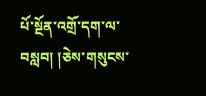པོ་སྔོན་འགྲོ་དག་ལ་བསླབ། །ཅེས་གསུངས་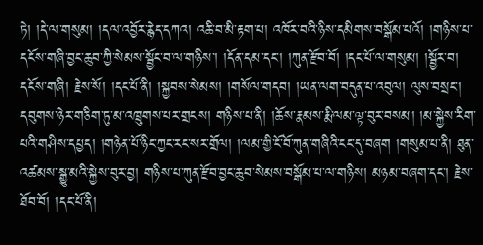ཏེ། །དེ་ལ་གསུམ། །དལ་འབྱོར་རྙེད་དཀའ། འཆི་བ་མི་རྟག་པ། འཁོར་བའི་ཉིས་དམིགས་བསྒོམ་པའོ། །གཉིས་པ་དངོས་གཞི་བྱང་ཆུབ་ཀྱི་སེམས་སྦྱོང་བ་ལ་གཉིས་། །དོན་དམ་དང་། །ཀུན་རྫོབ་བོ། །དང་པོ་ལ་གསུམ། །སྦྱོར་བ། དངོས་གཞི། རྗེས་སོ། །དང་པོ་ནི། །སྐྱབས་སེམས། །གསོལ་གདབ། །ཡན་ལག་བདུན་པ་འབུལ། ལུས་བསྲང་། དབུགས་ཉེར་གཅིག་ཏུ་མ་འཁྲུགས་པར་གྲངས། གཉིས་པ་ནི། །ཆོས་རྣམས་རྨི་ལམ་ལྟ་བུར་བསམ། །མ་སྐྱེས་རིག་པའི་གཤིས་དཔྱད། །གཉེན་པོ་ཉིང་ཀྱང་རང་སར་གྲོལ། །ལམ་གྱི་ངོ་བོ་ཀུན་གཞིའི་ངང་དུ་བཞག །གསུམ་པ་ནི། ཐུན་འཚམས་སྒྱུ་མའི་སྐྱེས་བུར་བྱ། གཉིས་པ་ཀུན་རྫོབ་བྱང་ཆུབ་སེམས་བསྒོམ་པ་ལ་གཉིས། མཉམ་བཞག་དང་། རྗེས་ཐོབ་བོ། །དང་པོ་ནི།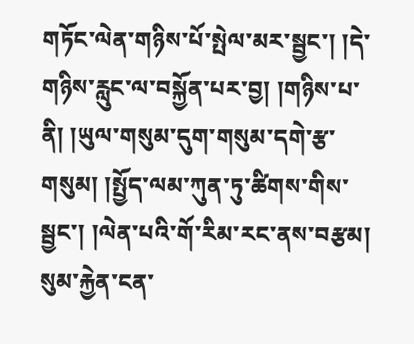གཏོང་ལེན་གཉིས་པོ་སྤེལ་མར་སྦྱང་། །དེ་གཉིས་རླུང་ལ་བསྐྱོན་པར་བྱ། །གཉིས་པ་ནི། །ཡུལ་གསུམ་དུག་གསུམ་དགེ་རྩ་གསུམ། །སྤྱོད་ལམ་ཀུན་ཏུ་ཚིགས་གིས་སྦྱང་། །ལེན་པའི་གོ་རིམ་རང་ནས་བརྩམ། སུམ་རྐྱེན་ངན་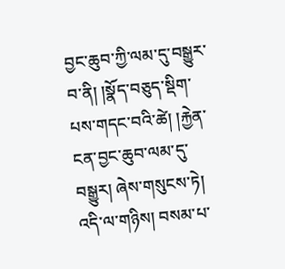བྱང་ཆུབ་ཀྱི་ལམ་དུ་བསྒྱུར་བ་ནི། །སྣོད་བཅུད་སྡིག་པས་གདང་བའི་ཚེ། །རྐྱེན་ངན་བྱང་ཆུབ་ལམ་དུ་བསྒྱུར། ཞེས་གསུངས་ཏེ། འདི་ལ་གཉིས། བསམ་པ་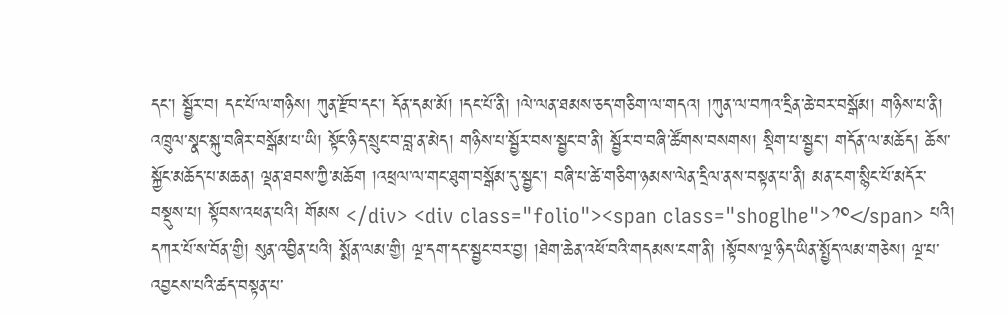དང་། སྦྱོར་བ། དང་པོ་ལ་གཉིས། ཀུན་རྫོབ་དང་། དོན་དམ་མོ། །དང་པོ་ནི། །ལེ་ལན་ཐམས་ཅད་གཅིག་ལ་གདའ། །ཀུན་ལ་བཀའ་དྲིན་ཆེ་བར་བསྒོམ། གཉིས་པ་ནི། འཁྲུལ་སྣང་སྐུ་བཞིར་བསྒོམ་པ་ཡི། སྟོང་ཉིད་སྲུང་བ་བླ་ན་མེད། གཉིས་པ་སྦྱོར་བས་སྦྱང་བ་ནི། སྦྱོར་བ་བཞི་ཚོགས་བསགས། སྡིག་པ་སྦྱང་། གདོན་ལ་མཆོད། ཆོས་སྐྱོང་མཆོད་པ་མཆན། ལྡན་ཐབས་ཀྱི་མཆོག །འཕྲལ་ལ་གང་ཐུག་བསྒོམ་དུ་སྦྱང་། བཞི་པ་ཚེ་གཅིག་ཉམས་ལེན་དྲིལ་ནས་བསྟན་པ་ནི། མན་ངག་སྙིང་པོ་མདོར་བསྡུས་པ། སྟོབས་འཕན་པའི། གོམས </div> <div class="folio"><span class="shoglhe">༡༠</span> པའི། དཀར་པོ་ས་བོན་གྱི། སུན་འབྱིན་པའི། སྨོན་ལམ་གྱི། ལྔ་དག་དང་སྦྱང་བར་བྱ། །ཐེག་ཆེན་འཕོ་བའི་གདམས་ངག་ནི། །སྟོབས་ལྔ་ཉིད་ཡིན་སྤྱོད་ལམ་གཅེས། ལྔ་པ་འབྱངས་པའི་ཚད་བསྟན་པ་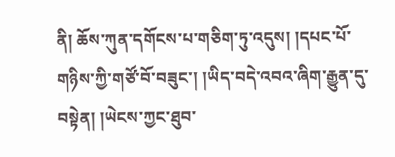ནི། ཆོས་ཀུན་དགོངས་པ་གཅིག་ཏུ་འདུས། །དཔང་པོ་གཉིས་ཀྱི་གཙོ་བོ་བཟུང་། །ཡིད་བདེ་འབའ་ཞིག་རྒྱུན་དུ་བསྟེན། །ཡེངས་ཀྱང་ཐུབ་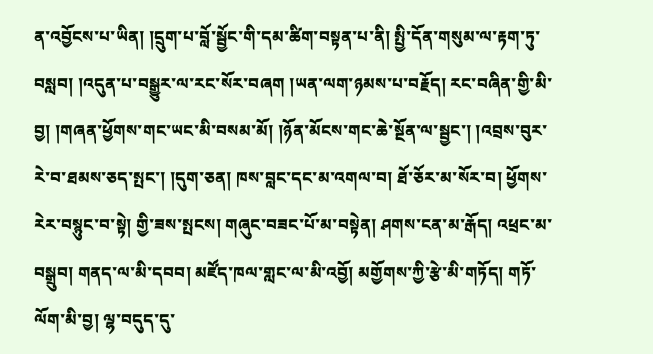ན་འབྱོངས་པ་ཡིན། །དྲུག་པ་བློ་སྦྱོང་གི་དམ་ཚིག་བསྟན་པ་ནི། སྤྱི་དོན་གསུམ་ལ་རྟག་ཏུ་བསླབ། །འདུན་པ་བསྒྱུར་ལ་རང་སོར་བཞག །ཡན་ལག་ཉམས་པ་བརྗོད། རང་བཞིན་གྱི་མི་བྱ། །གཞན་ཕྱོགས་གང་ཡང་མི་བསམ་མོ། །ཉོན་མོངས་གང་ཆེ་སྔོན་ལ་སྦྱང་། །འབྲས་བུར་རེ་བ་ཐམས་ཅད་སྤང་། །དུག་ཅན། ཁས་བླང་དང་མ་འགལ་བ། ཐོ་ཅོར་མ་སོར་བ། ཕྱོགས་རེར་བསྙུང་བ་སྟེ། གྱི་ཟས་སྤངས། གཞུང་བཟང་པོ་མ་བསྟེན། ཤགས་ངན་མ་རྒོད། འཕྲང་མ་བསྒྲུབ། གནད་ལ་མི་དབབ། མཛོད་ཁལ་གླང་ལ་མི་འབྱོ། མགྱོགས་ཀྱི་རྩེ་མི་གཏོད། གཏོ་ལོག་མི་བྱ། ལྷ་བདུད་དུ་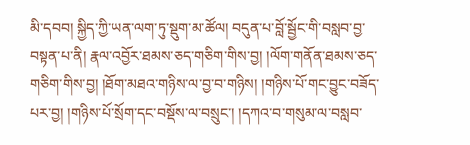མི་དབབ། སྐྱིད་ཀྱི་ཡན་ལག་ཏུ་སྡུག་མ་ཚོལ། བདུན་པ་བློ་སྦྱོང་གི་བསླབ་བྱ་བསྟན་པ་ནི། རྣལ་འབྱོར་ཐམས་ཅད་གཅིག་གིས་བྱ། །ལོག་གནོན་ཐམས་ཅད་གཅིག་གིས་བྱ། །ཐོག་མཐའ་གཉིས་ལ་བྱ་བ་གཉིས། །གཉིས་པོ་གང་བྱུང་བཟོད་པར་བྱ། །གཉིས་པོ་སྲོག་དང་བསྡོས་ལ་བསྲུང་། །དཀའ་བ་གསུམ་ལ་བསླབ་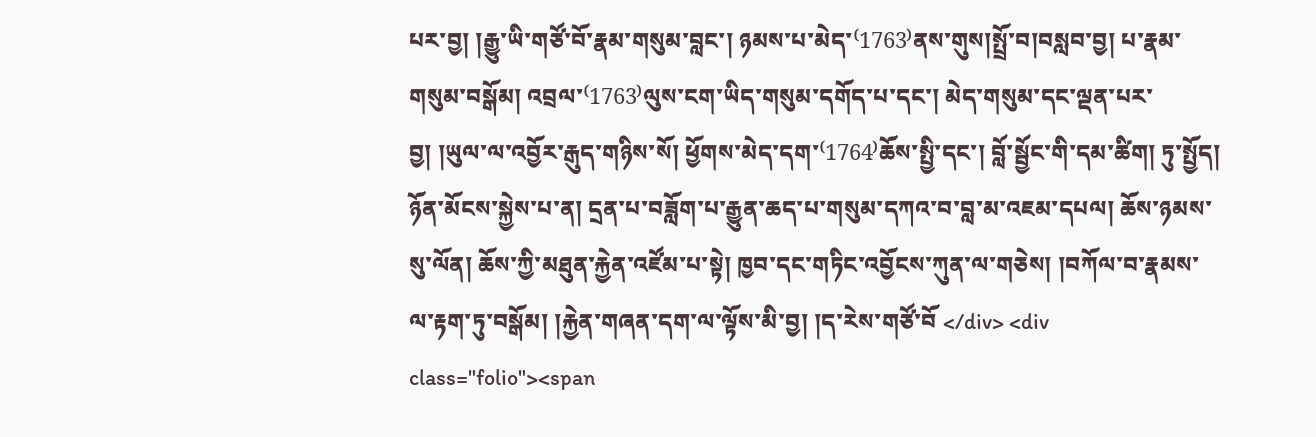པར་བྱ། །རྒྱུ་ཡི་གཙོ་བོ་རྣམ་གསུམ་བླང་། ཉམས་པ་མེད་⁽1763⁾ནས་གུས།སྤྲོ་བ།བསླབ་བྱ། པ་རྣམ་གསུམ་བསྒོམ། འབྲལ་⁽1763⁾ལུས་ངག་ཡིད་གསུམ་དགོད་པ་དང་། མེད་གསུམ་དང་ལྡན་པར་བྱ། །ཡུལ་ལ་འབྱོར་རྒུད་གཉིས་སོ། ཕྱོགས་མེད་དག་⁽1764⁾ཆོས་སྤྱི་དང་། བློ་སྦྱོང་གི་དམ་ཚིག། ཏུ་སྤྱོད། ཉོན་མོངས་སྐྱེས་པ་ན། དྲན་པ་བཟློག་པ་རྒྱུན་ཆད་པ་གསུམ་དཀའ་བ་བླ་མ་འཇམ་དཔལ། ཆོས་ཉམས་སུ་ལོན། ཆོས་ཀྱི་མཐུན་རྐྱེན་འཛོམ་པ་སྟེ། ཁྱབ་དང་གཏིང་འབྱོངས་ཀུན་ལ་གཅེས། །བཀོལ་བ་རྣམས་ལ་རྟག་ཏུ་བསྒོམ། །རྐྱེན་གཞན་དག་ལ་ལྟོས་མི་བྱ། །ད་རེས་གཙོ་བོ </div> <div class="folio"><span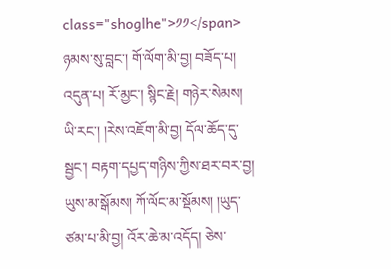class="shoglhe">༡༡</span> ཉམས་སུ་བླང་། གོ་ལོག་མི་བྱ། བཟོད་པ། འདུན་པ། རོ་མྱང་། སྙིང་རྗེ། གཉེར་སེམས། ཡི་རང་། །རེས་འཇོག་མི་བྱ། དོལ་ཆོད་དུ་སྦྱང་། བརྟག་དཔྱད་གཉིས་ཀྱིས་ཐར་བར་བྱ། ཡུས་མ་སྒོམས། ཀོ་ལོང་མ་སྡོམས། །ཡུད་ཙམ་པ་མི་བྱ། འོར་ཆེ་མ་འདོད། ཅེས་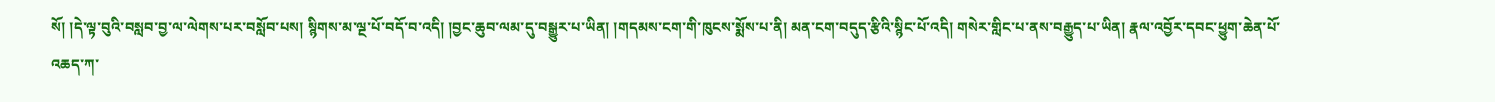སོ། །དེ་ལྟ་བུའི་བསླབ་བྱ་ལ་ལེགས་པར་བསློབ་པས། སྙིགས་མ་ལྔ་པོ་བདོ་བ་འདི། །བྱང་ཆུབ་ལམ་དུ་བསྒྱུར་པ་ཡིན། །གདམས་ངག་གི་ཁུངས་སྨོས་པ་ནི། མན་ངག་བདུད་རྩིའི་སྙིང་པོ་འདི། གསེར་གླིང་པ་ནས་བརྒྱུད་པ་ཡིན། རྣལ་འབྱོར་དབང་ཕྱུག་ཆེན་པོ་འཆད་ཀ་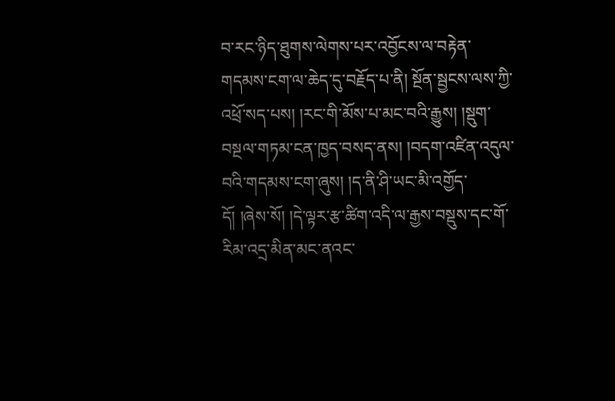བ་རང་ཉིད་ཐུགས་ལེགས་པར་འབྱོངས་ལ་བརྟེན་གདམས་ངག་ལ་ཆེད་དུ་བརྗོད་པ་ནི། སྔོན་སྦྱངས་ལས་ཀྱི་འཕྲོ་སད་པས། །རང་གི་མོས་པ་མང་བའི་རྒྱུས། །སྡུག་བསྔལ་གཏམ་ངན་ཁྱད་བསད་ནས། །བདག་འཛིན་འདུལ་བའི་གདམས་ངག་ཞུས། །ད་ནི་ཤི་ཡང་མི་འགྱོད་དོ། །ཞེས་སོ། །དེ་ལྟར་རྩ་ཚིག་འདི་ལ་རྒྱས་བསྡུས་དང་གོ་རིམ་འདྲ་མིན་མང་ནའང་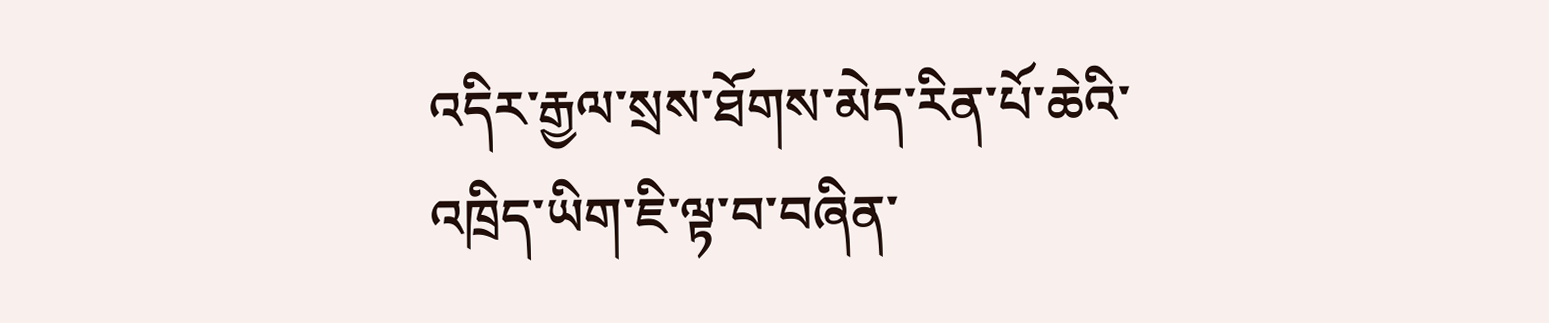འདིར་རྒྱལ་སྲས་ཐོགས་མེད་རིན་པོ་ཆེའི་འཁྲིད་ཡིག་ཇི་ལྟ་བ་བཞིན་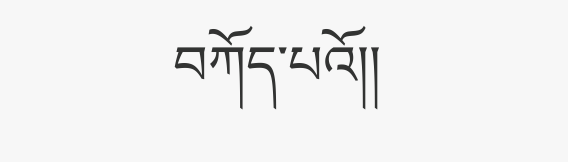བཀོད་པའོ།།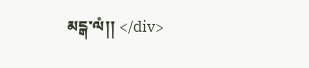མངྒ་ལཾ།། </div>